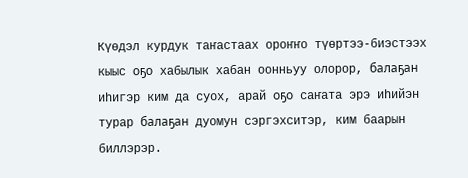Күөдэл курдук таҥастаах ороҥҥо түөртээ-биэстээх кыыс оҕо хабылык хабан оонньуу олорор, балаҕан иһигэр ким да суох, арай оҕо саҥата эрэ иһийэн турар балаҕан дуомун сэргэхситэр, ким баарын биллэрэр.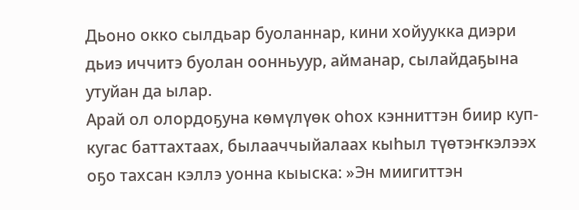Дьоно окко сылдьар буоланнар, кини хойуукка диэри дьиэ иччитэ буолан оонньуур, айманар, сылайдаҕына утуйан да ылар.
Арай ол олордоҕуна көмүлүөк оһох кэнниттэн биир куп-кугас баттахтаах, былааччыйалаах кыһыл түөтэҥкэлээх оҕо тахсан кэллэ уонна кыыска: »Эн миигиттэн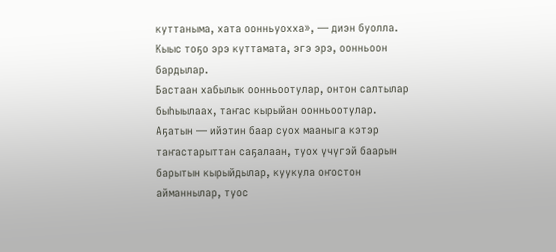куттаныма, хата оонньуохха», — диэн буолла. Кыыс тоҕо эрэ куттамата, эгэ эрэ, оонньоон бардылар.
Бастаан хабылык оонньоотулар, онтон салтылар быһыылаах, таҥас кырыйан оонньоотулар. Аҕатын — ийэтин баар суох мааныга кэтэр таҥастарыттан саҕалаан, туох үчүгэй баарын барытын кырыйдылар, куукула оҥостон айманнылар, туос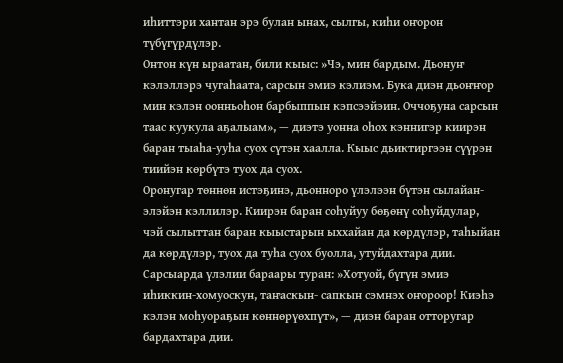иһиттэри хантан эрэ булан ынах, сылгы, киһи оҥорон түбүгүрдүлэр.
Онтон күн ыраатан, били кыыс: »Чэ, мин бардым. Дьонуҥ кэлэллэрэ чугаһаата, сарсын эмиэ кэлиэм. Бука диэн дьоҥҥор мин кэлэн оонньоһон барбыппын кэпсээйэин. Оччоҕуна сарсын таас куукула аҕалыам», — диэтэ уонна оһох кэннигэр киирэн баран тыаһа-ууһа суох сүтэн хаалла. Кыыс дьиктиргээн сүүрэн тиийэн көрбүтэ туох да суох.
Оронугар төннөн истэҕинэ, дьонноро үлэлээн бүтэн сылайан-элэйэн кэллилэр. Киирэн баран соһуйуу бөҕөнү соһуйдулар, чэй сылыттан баран кыыстарын ыххайан да көрдүлэр, таһыйан да көрдүлэр, туох да туһа суох буолла, утуйдахтара дии.
Сарсыарда үлэлии бараары туран: »Хотуой, бүгүн эмиэ иһиккин-хомуоскун, таҥаскын- сапкын сэмнэх оҥороор! Киэһэ кэлэн моһуораҕын көннөрүөхпүт», — диэн баран отторугар бардахтара дии.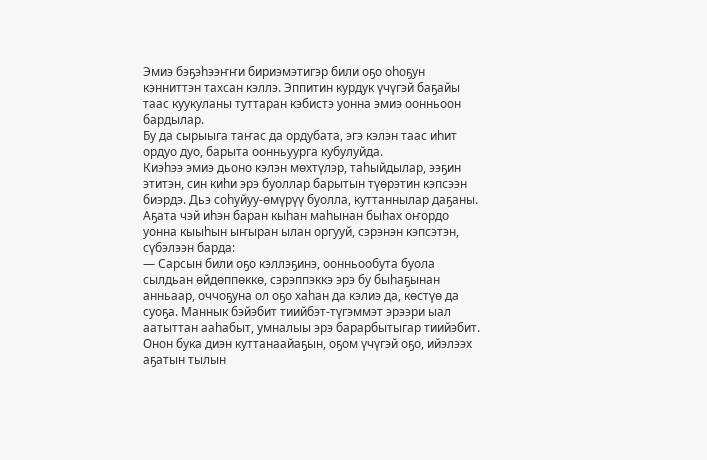Эмиэ бэҕэһээҥҥи бириэмэтигэр били оҕо оһоҕун кэнниттэн тахсан кэллэ. Эппитин курдук үчүгэй баҕайы таас куукуланы туттаран кэбистэ уонна эмиэ оонньоон бардылар.
Бу да сырыыга таҥас да ордубата, эгэ кэлэн таас иһит ордуо дуо, барыта оонньуурга кубулуйда.
Киэһээ эмиэ дьоно кэлэн мөхтүлэр, таһыйдылар, ээҕин этитэн, син киһи эрэ буоллар барытын түөрэтин кэпсээн биэрдэ. Дьэ соһуйуу-өмүрүү буолла, куттаннылар даҕаны.
Аҕата чэй иһэн баран кыһан маһынан быһах оҥордо уонна кыыһын ыҥыран ылан оргууй, сэрэнэн кэпсэтэн, сүбэлээн барда:
— Сарсын били оҕо кэллэҕинэ, оонньообута буола сылдьан өйдөппөккө, сэрэппэккэ эрэ бу быһаҕынан анньаар, оччоҕуна ол оҕо хаһан да кэлиэ да, көстүө да суоҕа. Маннык бэйэбит тиийбэт-түгэммэт эрээри ыал аатыттан ааһабыт, умналыы эрэ барарбытыгар тиийэбит.
Онон бука диэн куттанаайаҕын, оҕом үчүгэй оҕо, ийэлээх аҕатын тылын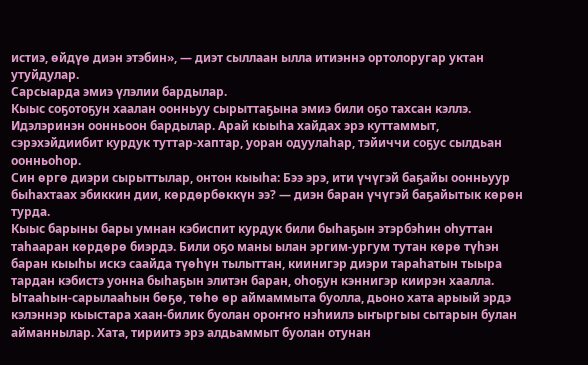истиэ, өйдүө диэн этэбин», — диэт сыллаан ылла итиэннэ ортолоругар уктан утуйдулар.
Сарсыарда эмиэ үлэлии бардылар.
Кыыс соҕотоҕун хаалан оонньуу сырыттаҕына эмиэ били оҕо тахсан кэллэ. Идэлэринэн оонньоон бардылар. Арай кыыһа хайдах эрэ куттаммыт, сэрэхэйдиибит курдук туттар-хаптар, уоран одуулаһар, тэйиччи соҕус сылдьан оонньоһор.
Син өргө диэри сырыттылар, онтон кыыһа: Бээ эрэ, ити үчүгэй баҕайы оонньуур быһахтаах эбиккин дии, көрдөрбөккүн ээ? — диэн баран үчүгэй баҕайытык көрөн турда.
Кыыс барыны бары умнан кэбиспит курдук били быһаҕын этэрбэһин оһуттан таһааран көрдөрө биэрдэ. Били оҕо маны ылан эргим-ургум тутан көрө түһэн баран кыыһы искэ саайда түөһүн тылыттан, киинигэр диэри тараһатын тыыра тардан кэбистэ уонна быһаҕын элитэн баран, оһоҕун кэннигэр киирэн хаалла.
Ытааһын-сарылааһын бөҕө, төһө өр аймаммыта буолла, дьоно хата арыый эрдэ кэлэннэр кыыстара хаан-билик буолан ороҥҥо нэһиилэ ыҥыргыы сытарын булан айманнылар. Хата, тириитэ эрэ алдьаммыт буолан отунан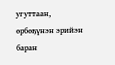угуттаан, өрбөҕүнэн эрийэн баран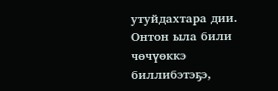утуйдахтара дии.
Онтон ыла били чөчүөккэ биллибэтэҕэ,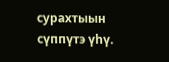сурахтыын сүппүтэ үһү.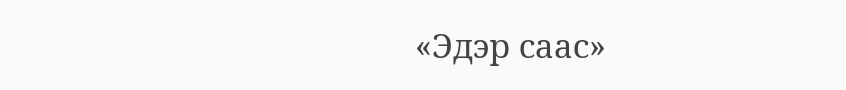«Эдэр саас»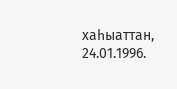хаһыаттан, 24.01.1996.